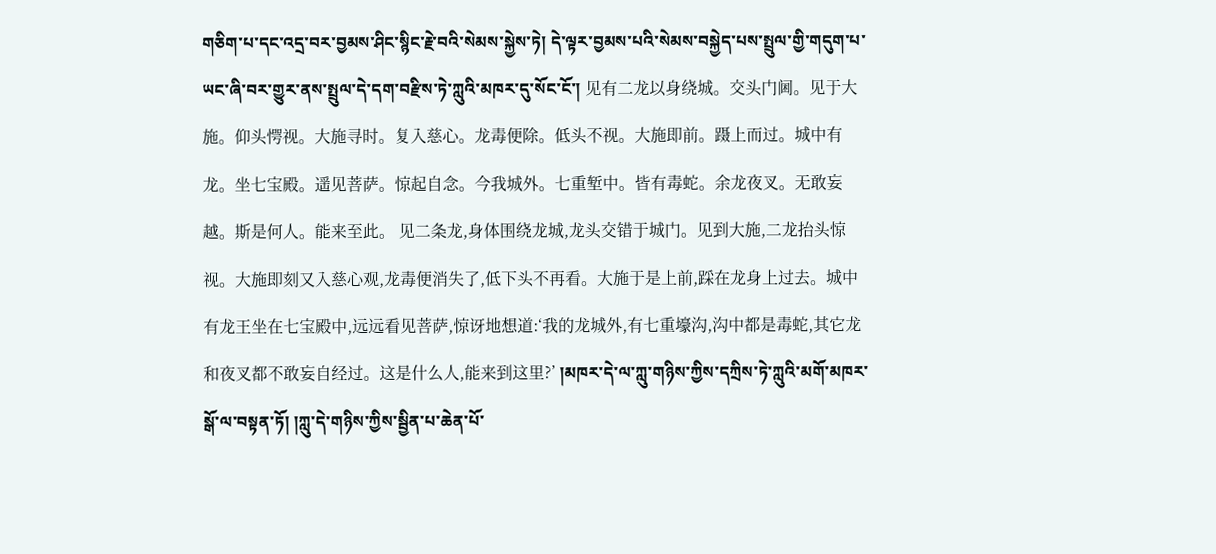གཅིག་པ་དང་འདྲ་བར་བྱམས་ཤིང་སྙིང་རྗེ་བའི་སེམས་སྐྱེས་ཏེ། དེ་ལྟར་བྱམས་པའི་སེམས་བསྐྱེད་པས་སྤྲུལ་གྱི་གདུག་པ་ཡང་ཞི་བར་གྱུར་ནས་སྤྲུལ་དེ་དག་བརྫིས་ཏེ་ཀླུའི་མཁར་དུ་སོང་ངོ་། 见有二龙以身绕城。交头门阃。见于大施。仰头愕视。大施寻时。复入慈心。龙毒便除。低头不视。大施即前。蹑上而过。城中有龙。坐七宝殿。遥见菩萨。惊起自念。今我城外。七重堑中。皆有毒蛇。余龙夜叉。无敢妄越。斯是何人。能来至此。 见二条龙,身体围绕龙城,龙头交错于城门。见到大施,二龙抬头惊视。大施即刻又入慈心观,龙毒便消失了,低下头不再看。大施于是上前,踩在龙身上过去。城中有龙王坐在七宝殿中,远远看见菩萨,惊讶地想道:‘我的龙城外,有七重壕沟,沟中都是毒蛇,其它龙和夜叉都不敢妄自经过。这是什么人,能来到这里?’ །མཁར་དེ་ལ་ཀླུ་གཉིས་ཀྱིས་དཀྲིས་ཏེ་ཀླུའི་མགོ་མཁར་སྒོ་ལ་བསྟན་ཏོ། །ཀླུ་དེ་གཉིས་ཀྱིས་སྦྱིན་པ་ཆེན་པོ་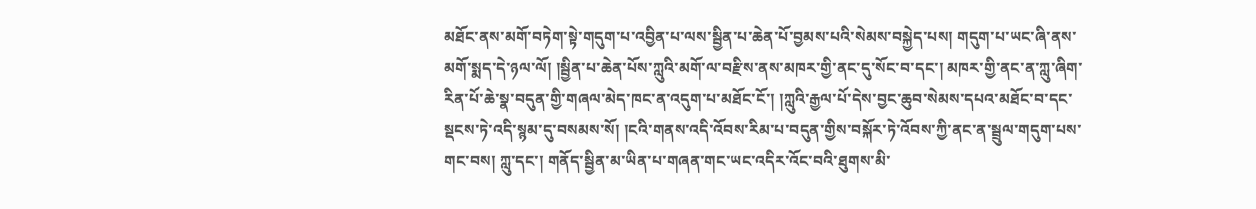མཐོང་ནས་མགོ་བཏེག་སྟེ་གདུག་པ་འབྱིན་པ་ལས་སྦྱིན་པ་ཆེན་པོ་བྱམས་པའི་སེམས་བསྐྱེད་པས། གདུག་པ་ཡང་ཞི་ནས་མགོ་སྨད་དེ་ཉལ་ལོ། །སྦྱིན་པ་ཆེན་པོས་ཀླུའི་མགོ་ལ་བརྫིས་ནས་མཁར་གྱི་ནང་དུ་སོང་བ་དང་། མཁར་གྱི་ནང་ན་ཀླུ་ཞིག་རིན་པོ་ཆེ་སྣ་བདུན་གྱི་གཞལ་མེད་ཁང་ན་འདུག་པ་མཐོང་ངོ་། །ཀླུའི་རྒྱལ་པོ་དེས་བྱང་ཆུབ་སེམས་དཔའ་མཐོང་བ་དང་སྡངས་ཏེ་འདི་སྙམ་དུ་བསམས་སོ། །ངའི་གནས་འདི་འོབས་རིམ་པ་བདུན་གྱིས་བསྐོར་ཏེ་འོབས་ཀྱི་ནང་ན་སྦྲུལ་གདུག་པས་གང་བས། ཀླུ་དང་། གནོད་སྦྱིན་མ་ཡིན་པ་གཞན་གང་ཡང་འདིར་འོང་བའི་ཐུགས་མི་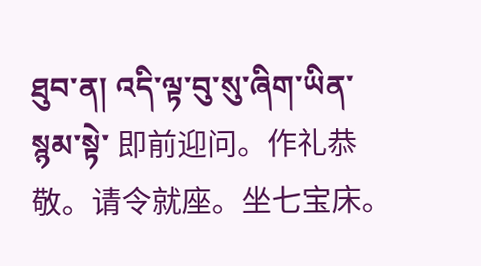ཐུབ་ན། འདི་ལྟ་བུ་སུ་ཞིག་ཡིན་སྙམ་སྟེ་ 即前迎问。作礼恭敬。请令就座。坐七宝床。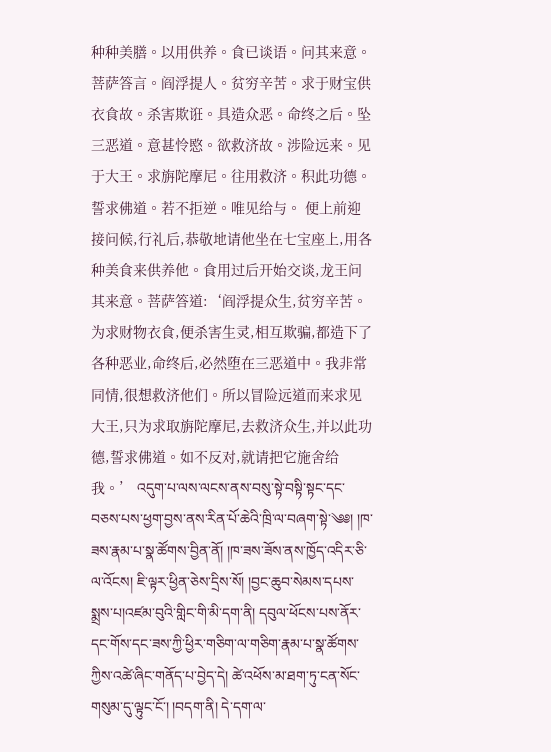种种美膳。以用供养。食已谈语。问其来意。菩萨答言。阎浮提人。贫穷辛苦。求于财宝供衣食故。杀害欺诳。具造众恶。命终之后。坠三恶道。意甚怜愍。欲救济故。涉险远来。见于大王。求旃陀摩尼。往用救济。积此功德。誓求佛道。若不拒逆。唯见给与。 便上前迎接问候,行礼后,恭敬地请他坐在七宝座上,用各种美食来供养他。食用过后开始交谈,龙王问其来意。菩萨答道:‘阎浮提众生,贫穷辛苦。为求财物衣食,便杀害生灵,相互欺骗,都造下了各种恶业,命终后,必然堕在三恶道中。我非常同情,很想救济他们。所以冒险远道而来求见大王,只为求取旃陀摩尼,去救济众生,并以此功德,誓求佛道。如不反对,就请把它施舍给我。’ འདུག་པ་ལས་ལངས་ནས་བསུ་སྟེ་བསྟི་སྟང་དང་བཅས་པས་ཕྱག་བྱས་ནས་རིན་པོ་ཆེའི་ཁྲི་ལ་བཞག་སྟེ་༄༅། །ཁ་ཟས་རྣམ་པ་སྣ་ཚོགས་བྱིན་ནོ། །ཁ་ཟས་ཟོས་ནས་ཁྱོད་འདིར་ཅི་ལ་འོངས། ཇི་ལྟར་ཕྱིན་ཅེས་དྲིས་སོ། །བྱང་ཆུབ་སེམས་དཔས་སྨྲས་པ།འཛམ་བུའི་གླིང་གི་མི་དག་ནི། དབུལ་ཕོངས་པས་ནོར་དང་གོས་དང་ཟས་ཀྱི་ཕྱིར་གཅིག་ལ་གཅིག་རྣམ་པ་སྣ་ཚོགས་ཀྱིས་འཚེ་ཞིང་གནོད་པ་བྱེད་དེ། ཚེ་འཕོས་མ་ཐག་ཏུ་ངན་སོང་གསུམ་དུ་ལྟུང་ངོ་། །བདག་ནི། དེ་དག་ལ་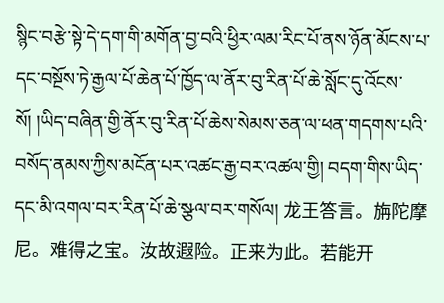སྙིང་བརྩེ་སྟེ་དེ་དག་གི་མགོན་བྱ་བའི་ཕྱིར་ལམ་རིང་པོ་ནས་ཉོན་མོངས་པ་དང་བསྔོས་ཏེ་རྒྱལ་པོ་ཆེན་པོ་ཁྱོད་ལ་ནོར་བུ་རིན་པོ་ཆེ་སློང་དུ་འོངས་སོ། །ཡིད་བཞིན་གྱི་ནོར་བུ་རིན་པོ་ཆེས་སེམས་ཅན་ལ་ཕན་གདགས་པའི་བསོད་ནམས་ཀྱིས་མངོན་པར་འཚང་རྒྱ་བར་འཚལ་གྱི། བདག་གིས་ཡིད་དང་མི་འགལ་བར་རིན་པོ་ཆེ་སྩལ་བར་གསོལ། 龙王答言。旃陀摩尼。难得之宝。汝故遐险。正来为此。若能开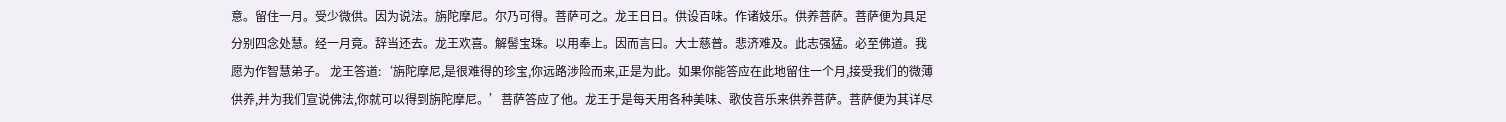意。留住一月。受少微供。因为说法。旃陀摩尼。尔乃可得。菩萨可之。龙王日日。供设百味。作诸妓乐。供养菩萨。菩萨便为具足分别四念处慧。经一月竟。辞当还去。龙王欢喜。解髻宝珠。以用奉上。因而言曰。大士慈普。悲济难及。此志强猛。必至佛道。我愿为作智慧弟子。 龙王答道:‘旃陀摩尼,是很难得的珍宝,你远路涉险而来,正是为此。如果你能答应在此地留住一个月,接受我们的微薄供养,并为我们宣说佛法,你就可以得到旃陀摩尼。’菩萨答应了他。龙王于是每天用各种美味、歌伎音乐来供养菩萨。菩萨便为其详尽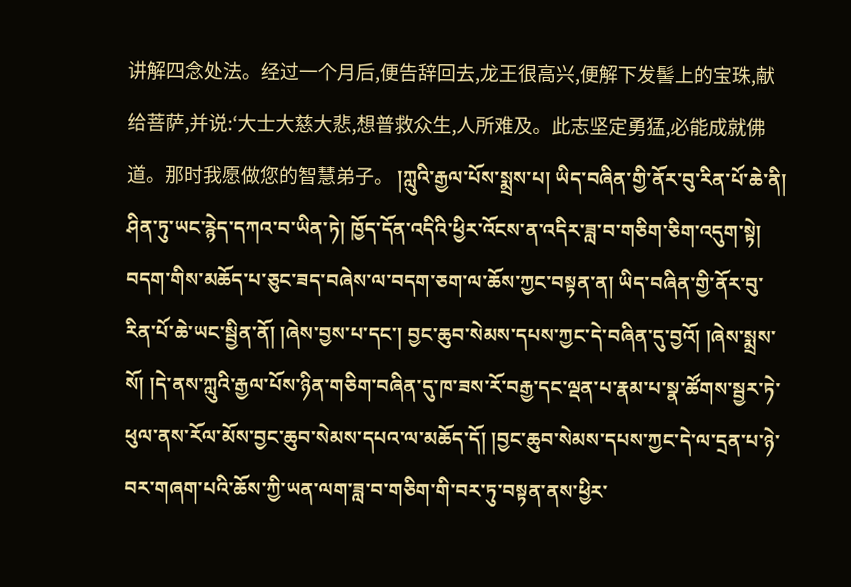讲解四念处法。经过一个月后,便告辞回去,龙王很高兴,便解下发髻上的宝珠,献给菩萨,并说:‘大士大慈大悲,想普救众生,人所难及。此志坚定勇猛,必能成就佛道。那时我愿做您的智慧弟子。 །ཀླུའི་རྒྱལ་པོས་སྨྲས་པ། ཡིད་བཞིན་གྱི་ནོར་བུ་རིན་པོ་ཆེ་ནི། ཤིན་ཏུ་ཡང་རྙེད་དཀའ་བ་ཡིན་ཏེ། ཁྱོད་དོན་འདིའི་ཕྱིར་འོངས་ན་འདིར་ཟླ་བ་གཅིག་ཅིག་འདུག་སྟེ། བདག་གིས་མཆོད་པ་ཅུང་ཟད་བཞེས་ལ་བདག་ཅག་ལ་ཆོས་ཀྱང་བསྟན་ན། ཡིད་བཞིན་གྱི་ནོར་བུ་རིན་པོ་ཆེ་ཡང་སྦྱིན་ནོ། །ཞེས་བྱས་པ་དང་། བྱང་ཆུབ་སེམས་དཔས་ཀྱང་དེ་བཞིན་དུ་བྱའོ། །ཞེས་སྨྲས་སོ། །དེ་ནས་ཀླུའི་རྒྱལ་པོས་ཉིན་གཅིག་བཞིན་དུ་ཁ་ཟས་རོ་བརྒྱ་དང་ལྡན་པ་རྣམ་པ་སྣ་ཚོགས་སྦྱར་ཏེ་ཕུལ་ནས་རོལ་མོས་བྱང་ཆུབ་སེམས་དཔའ་ལ་མཆོད་དོ། །བྱང་ཆུབ་སེམས་དཔས་ཀྱང་དེ་ལ་དྲན་པ་ཉེ་བར་གཞག་པའི་ཆོས་ཀྱི་ཡན་ལག་ཟླ་བ་གཅིག་གི་བར་ཏུ་བསྟན་ནས་ཕྱིར་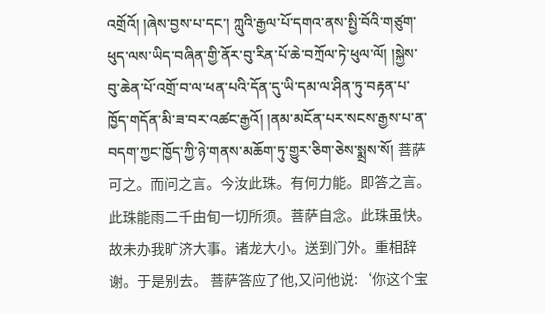འགྲོའོ། །ཞེས་བྱས་པ་དང་། ཀླུའི་རྒྱལ་པོ་དགའ་ནས་སྤྱི་བོའི་གཙུག་ཕུད་ལས་ཡིད་བཞིན་གྱི་ནོར་བུ་རིན་པོ་ཆེ་བཀྲོལ་ཏེ་ཕུལ་ལོ། །སྐྱེས་བུ་ཆེན་པོ་འགྲོ་བ་ལ་ཕན་པའི་དོན་དུ་ཡི་དམ་ལ་ཤིན་ཏུ་བརྟན་པ་ཁྱོད་གདོན་མི་ཟ་བར་འཚང་རྒྱའོ། །ནམ་མངོན་པར་སངས་རྒྱས་པ་ན་བདག་ཀྱང་ཁྱོད་ཀྱི་ཉེ་གནས་མཆོག་ཏུ་གྱུར་ཅིག་ཅེས་སྨྲས་སོ། 菩萨可之。而问之言。今汝此珠。有何力能。即答之言。此珠能雨二千由旬一切所须。菩萨自念。此珠虽快。故未办我旷济大事。诸龙大小。送到门外。重相辞谢。于是别去。 菩萨答应了他,又问他说:‘你这个宝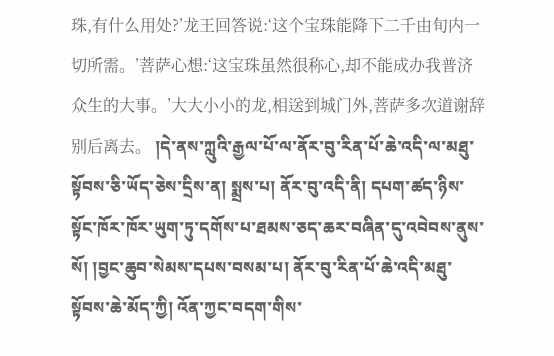珠,有什么用处?’龙王回答说:‘这个宝珠能降下二千由旬内一切所需。’菩萨心想:‘这宝珠虽然很称心,却不能成办我普济众生的大事。’大大小小的龙,相送到城门外,菩萨多次道谢辞别后离去。 །དེ་ནས་ཀླུའི་རྒྱལ་པོ་ལ་ནོར་བུ་རིན་པོ་ཆེ་འདི་ལ་མཐུ་སྟོབས་ཅི་ཡོད་ཅེས་དྲིས་ན། སྨྲས་པ། ནོར་བུ་འདི་ནི། དཔག་ཚད་ཉིས་སྟོང་ཁོར་ཁོར་ཡུག་ཏུ་དགོས་པ་ཐམས་ཅད་ཆར་བཞིན་དུ་འབེབས་ནུས་སོ། །བྱང་ཆུབ་སེམས་དཔས་བསམ་པ། ནོར་བུ་རིན་པོ་ཆེ་འདི་མཐུ་སྟོབས་ཆེ་མོད་ཀྱི། འོན་ཀྱང་བདག་གིས་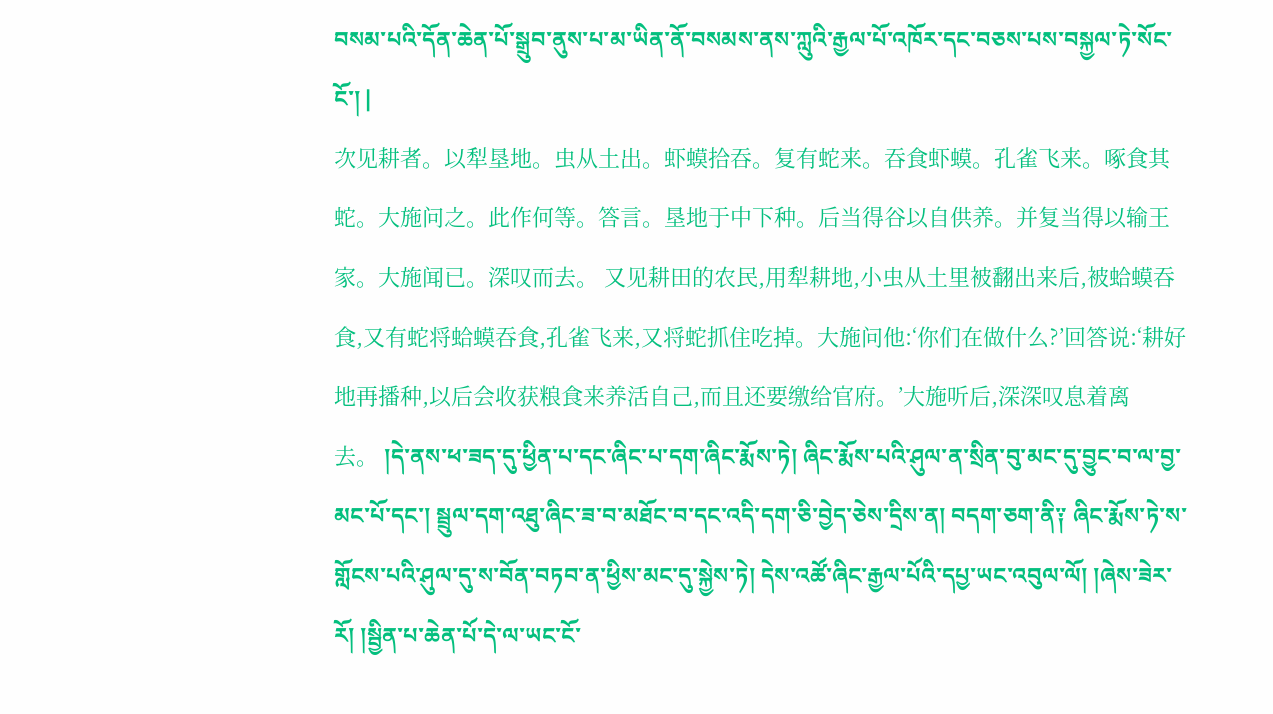བསམ་པའི་དོན་ཆེན་པོ་སྒྲུབ་ནུས་པ་མ་ཡིན་ནོ་བསམས་ནས་ཀླུའི་རྒྱལ་པོ་འཁོར་དང་བཅས་པས་བསྐྱལ་ཏེ་སོང་ངོ་། |
次见耕者。以犁垦地。虫从土出。虾蟆拾吞。复有蛇来。吞食虾蟆。孔雀飞来。啄食其蛇。大施问之。此作何等。答言。垦地于中下种。后当得谷以自供养。并复当得以输王家。大施闻已。深叹而去。 又见耕田的农民,用犁耕地,小虫从土里被翻出来后,被蛤蟆吞食,又有蛇将蛤蟆吞食,孔雀飞来,又将蛇抓住吃掉。大施问他:‘你们在做什么?’回答说:‘耕好地再播种,以后会收获粮食来养活自己,而且还要缴给官府。’大施听后,深深叹息着离去。 །དེ་ནས་ཕ་ཟད་དུ་ཕྱིན་པ་དང་ཞིང་པ་དག་ཞིང་རྨོས་ཏེ། ཞིང་རྨོས་པའི་ཤུལ་ན་སྲིན་བུ་མང་དུ་བྱུང་བ་ལ་བྱ་མང་པོ་དང་། སྦྲུལ་དག་འཐུ་ཞིང་ཟ་བ་མཐོང་བ་དང་འདི་དག་ཅི་བྱེད་ཅེས་དྲིས་ན། བདག་ཅག་ནི༑ ཞིང་རྨོས་ཏེ་ས་གློངས་པའི་ཤུལ་དུ་ས་བོན་བཏབ་ན་ཕྱིས་མང་དུ་སྐྱེས་ཏེ། དེས་འཚོ་ཞིང་རྒྱལ་པོའི་དཔྱ་ཡང་འབུལ་ལོ། །ཞེས་ཟེར་རོ། །སྦྱིན་པ་ཆེན་པོ་དེ་ལ་ཡང་ངོ་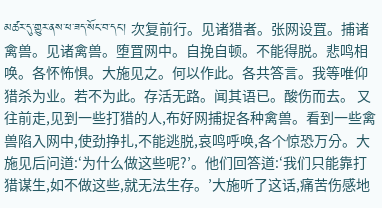མཚར་དུ་གྱུར་ནས་ཕ་ཟད་སོང་བ་དང་། 次复前行。见诸猎者。张网设罝。捕诸禽兽。见诸禽兽。堕罝网中。自挽自顿。不能得脱。悲鸣相唤。各怀怖惧。大施见之。何以作此。各共答言。我等唯仰猎杀为业。若不为此。存活无路。闻其语已。酸伤而去。 又往前走,见到一些打猎的人,布好网捕捉各种禽兽。看到一些禽兽陷入网中,使劲挣扎,不能逃脱,哀鸣呼唤,各个惊恐万分。大施见后问道:‘为什么做这些呢?’。他们回答道:‘我们只能靠打猎谋生,如不做这些,就无法生存。’大施听了这话,痛苦伤感地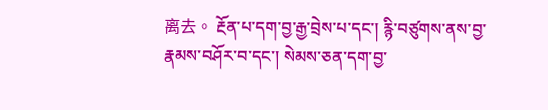离去。 རྔོན་པ་དག་བྱ་རྒྱ་བྲེས་པ་དང་། རྙི་བཙུགས་ནས་བྱ་རྣམས་བཤོར་བ་དང་། སེམས་ཅན་དག་བྱ་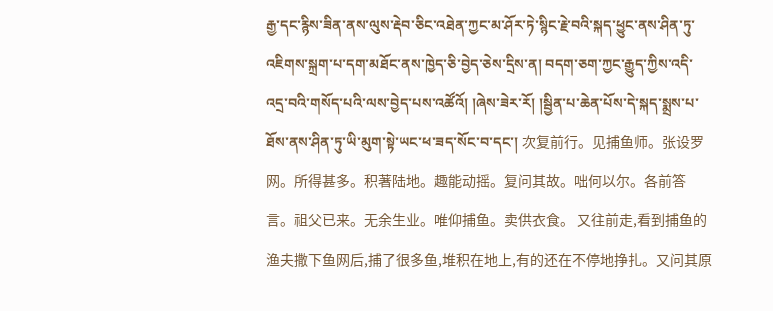རྒྱ་དང་རྙིས་ཟིན་ནས་ལུས་རྡེབ་ཅིང་འཐེན་ཀྱང་མ་ཤོར་ཏེ་སྙིང་རྗེ་བའི་སྐད་ཕྱུང་ནས་ཤིན་ཏུ་འཇིགས་སྐྲག་པ་དག་མཐོང་ནས་ཁྱེད་ཅི་བྱེད་ཅེས་དྲིས་ན། བདག་ཅག་ཀྱང་རྒྱུད་ཀྱིས་འདི་འདྲ་བའི་གསོད་པའི་ལས་བྱེད་པས་འཚོའོ། །ཞེས་ཟེར་རོ། །སྦྱིན་པ་ཆེན་པོས་དེ་སྐད་སྨྲས་པ་ཐོས་ནས་ཤིན་ཏུ་ཡི་མུག་སྟེ་ཡང་ཕ་ཟད་སོང་བ་དང་། 次复前行。见捕鱼师。张设罗网。所得甚多。积著陆地。趣能动摇。复问其故。咄何以尔。各前答言。祖父已来。无余生业。唯仰捕鱼。卖供衣食。 又往前走,看到捕鱼的渔夫撒下鱼网后,捕了很多鱼,堆积在地上,有的还在不停地挣扎。又问其原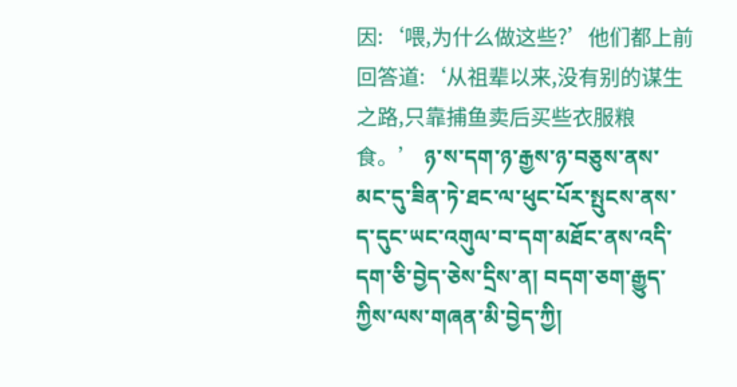因:‘喂,为什么做这些?’他们都上前回答道:‘从祖辈以来,没有别的谋生之路,只靠捕鱼卖后买些衣服粮食。’ ཉ་ས་དག་ཉ་རྒྱས་ཉ་བཅུས་ནས་མང་དུ་ཟིན་ཏེ་ཐང་ལ་ཕུང་པོར་སྤུངས་ནས་ད་དུང་ཡང་འགུལ་བ་དག་མཐོང་ནས་འདི་དག་ཅི་བྱེད་ཅེས་དྲིས་ན། བདག་ཅག་རྒྱུད་ཀྱིས་ལས་གཞན་མི་བྱེད་ཀྱི།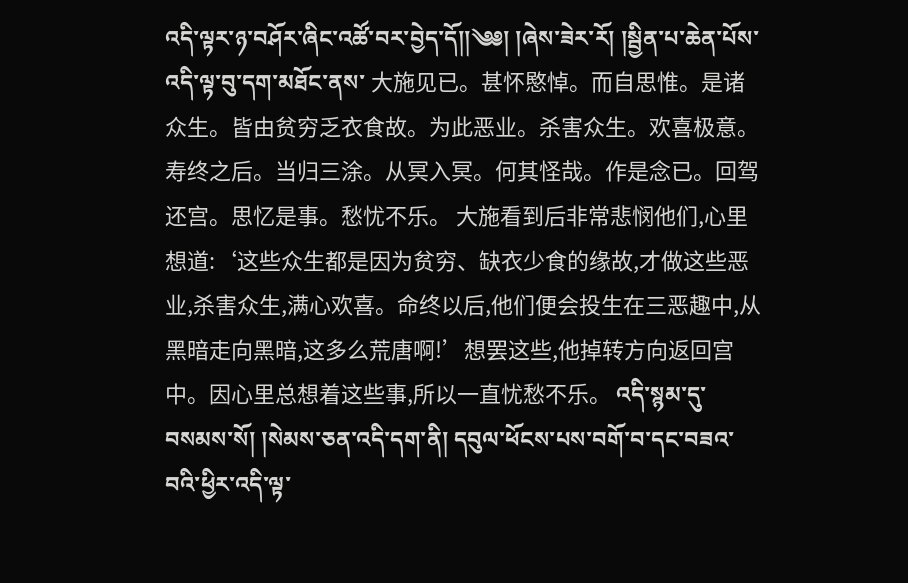འདི་ལྟར་ཉ་བཤོར་ཞིང་འཚོ་བར་བྱེད་དོ།།༄༅། །ཞེས་ཟེར་རོ། །སྦྱིན་པ་ཆེན་པོས་འདི་ལྟ་བུ་དག་མཐོང་ནས་ 大施见已。甚怀愍悼。而自思惟。是诸众生。皆由贫穷乏衣食故。为此恶业。杀害众生。欢喜极意。寿终之后。当归三涂。从冥入冥。何其怪哉。作是念已。回驾还宫。思忆是事。愁忧不乐。 大施看到后非常悲悯他们,心里想道:‘这些众生都是因为贫穷、缺衣少食的缘故,才做这些恶业,杀害众生,满心欢喜。命终以后,他们便会投生在三恶趣中,从黑暗走向黑暗,这多么荒唐啊!’想罢这些,他掉转方向返回宫中。因心里总想着这些事,所以一直忧愁不乐。 འདི་སྙམ་དུ་བསམས་སོ། །སེམས་ཅན་འདི་དག་ནི། དབུལ་ཕོངས་པས་བགོ་བ་དང་བཟའ་བའི་ཕྱིར་འདི་ལྟ་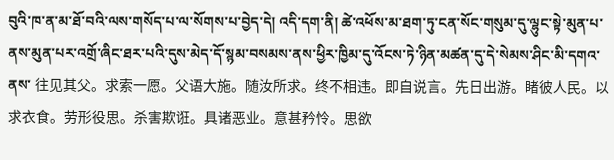བུའི་ཁ་ན་མ་ཐོ་བའི་ལས་གསོད་པ་ལ་སོགས་པ་བྱེད་དེ། འདི་དག་ནི། ཚེ་འཕོས་མ་ཐག་ཏུ་ངན་སོང་གསུམ་དུ་ལྷུང་སྟེ་མུན་པ་ནས་མུན་པར་འགྲོ་ཞིང་ཐར་པའི་དུས་མེད་དོ་སྙམ་བསམས་ནས་ཕྱིར་ཁྱིམ་དུ་འོངས་ཏེ་ཉིན་མཚན་དུ་དེ་སེམས་ཤིང་མི་དགའ་ནས་ 往见其父。求索一愿。父语大施。随汝所求。终不相违。即自说言。先日出游。睹彼人民。以求衣食。劳形役思。杀害欺诳。具诸恶业。意甚矜怜。思欲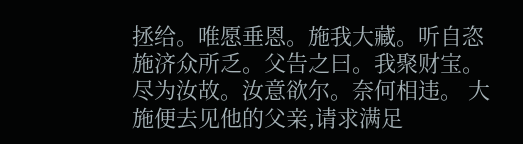拯给。唯愿垂恩。施我大藏。听自恣施济众所乏。父告之曰。我聚财宝。尽为汝故。汝意欲尔。奈何相违。 大施便去见他的父亲,请求满足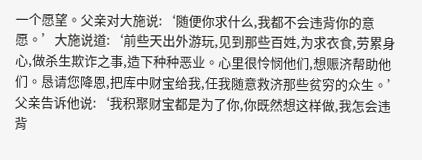一个愿望。父亲对大施说:‘随便你求什么,我都不会违背你的意愿。’大施说道:‘前些天出外游玩,见到那些百姓,为求衣食,劳累身心,做杀生欺诈之事,造下种种恶业。心里很怜悯他们,想赈济帮助他们。恳请您降恩,把库中财宝给我,任我随意救济那些贫穷的众生。’父亲告诉他说:‘我积聚财宝都是为了你,你既然想这样做,我怎会违背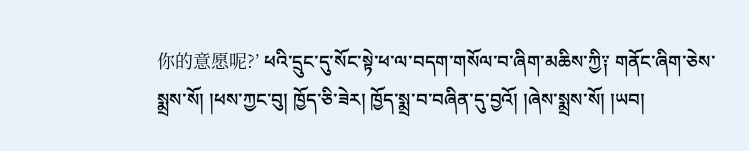你的意愿呢?’ ཕའི་དྲུང་དུ་སོང་སྟེ་ཕ་ལ་བདག་གསོལ་བ་ཞིག་མཆིས་ཀྱི༑ གནོང་ཞིག་ཅེས་སྨྲས་སོ། །ཕས་ཀྱང་བུ། ཁྱོད་ཅི་ཟེར། ཁྱོད་སྨྲ་བ་བཞིན་དུ་བྱའོ། །ཞེས་སྨྲས་སོ། །ཡབ།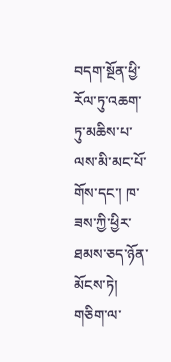བདག་སྔོན་ཕྱི་རོལ་ཏུ་འཆག་ཏུ་མཆིས་པ་ལས་མི་མང་པོ་གོས་དང་། ཁ་ཟས་ཀྱི་ཕྱིར་ཐམས་ཅད་ཉོན་མོངས་ཏེ། གཅིག་ལ་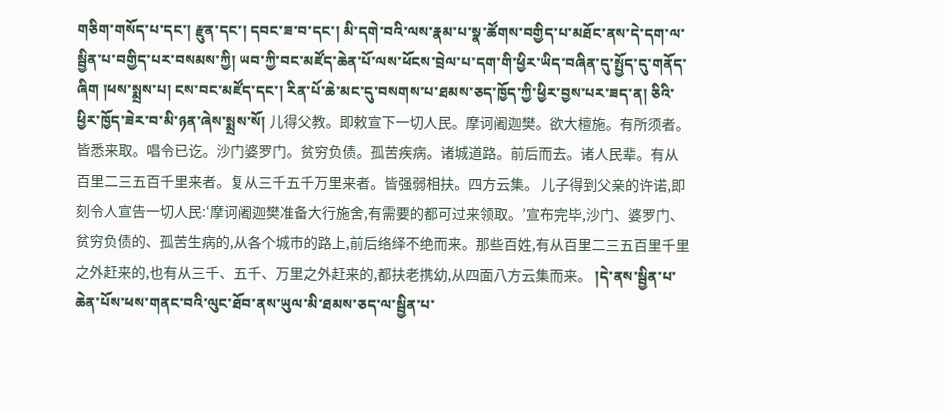གཅིག་གསོད་པ་དང་། རྫུན་དང་། དབང་ཟ་བ་དང་། མི་དགེ་བའི་ལས་རྣམ་པ་སྣ་ཚོགས་བགྱིད་པ་མཐོང་ནས་དེ་དག་ལ་སྦྱིན་པ་བགྱིད་པར་བསམས་ཀྱི། ཡབ་ཀྱི་བང་མཛོད་ཆེན་པོ་ལས་ཕོངས་བྲེལ་པ་དག་གི་ཕྱིར་ཡིད་བཞིན་དུ་སྤྱོད་དུ་གནོད་ཞིག །ཕས་སྨྲས་པ། ངས་བང་མཛོད་དང་། རིན་པོ་ཆེ་མང་དུ་བསགས་པ་ཐམས་ཅད་ཁྱོད་ཀྱི་ཕྱིར་བྱས་པར་ཟད་ན། ཅིའི་ཕྱིར་ཁྱོད་ཟེར་བ་མི་ཉན་ཞེས་སྨྲས་སོ། 儿得父教。即敕宣下一切人民。摩诃阇迦樊。欲大檀施。有所须者。皆悉来取。唱令已讫。沙门婆罗门。贫穷负债。孤苦疾病。诸城道路。前后而去。诸人民辈。有从百里二三五百千里来者。复从三千五千万里来者。皆强弱相扶。四方云集。 儿子得到父亲的许诺,即刻令人宣告一切人民:‘摩诃阇迦樊准备大行施舍,有需要的都可过来领取。’宣布完毕,沙门、婆罗门、贫穷负债的、孤苦生病的,从各个城市的路上,前后络绎不绝而来。那些百姓,有从百里二三五百里千里之外赶来的,也有从三千、五千、万里之外赶来的,都扶老携幼,从四面八方云集而来。 །དེ་ནས་སྦྱིན་པ་ཆེན་པོས་ཕས་གནང་བའི་ལུང་ཐོབ་ནས་ཡུལ་མི་ཐམས་ཅད་ལ་སྦྱིན་པ་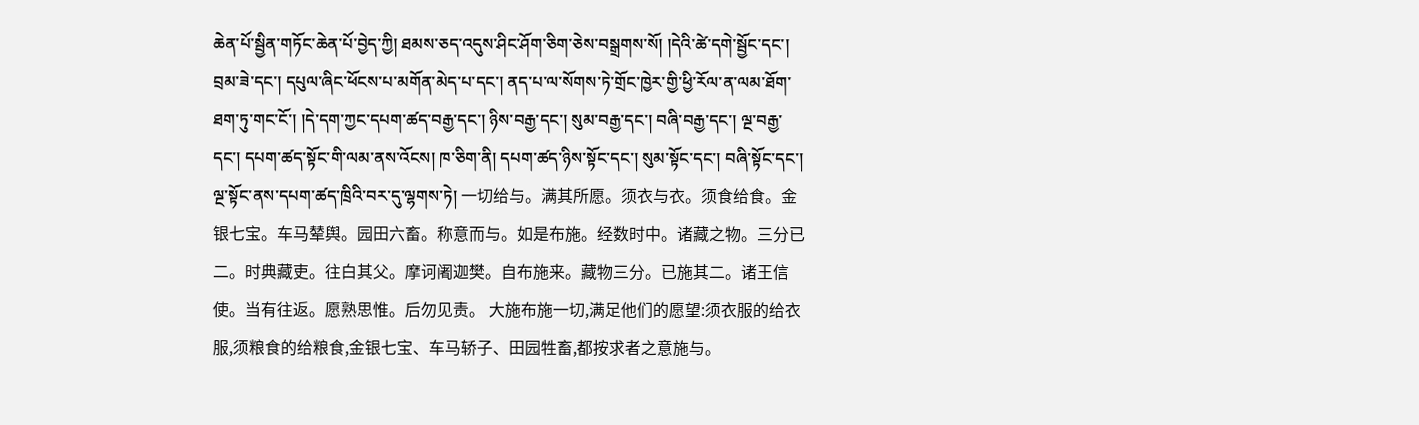ཆེན་པོ་སྦྱིན་གཏོང་ཆེན་པོ་བྱེད་ཀྱི། ཐམས་ཅད་འདུས་ཤིང་ཤོག་ཅིག་ཅེས་བསྒྲགས་སོ། །དེའི་ཚེ་དགེ་སྦྱོང་དང་། བྲམ་ཟེ་དང་། དཔུལ་ཞིང་ཕོངས་པ་མགོན་མེད་པ་དང་། ནད་པ་ལ་སོགས་ཏེ་གྲོང་ཁྱེར་གྱི་ཕྱི་རོལ་ན་ལམ་ཐོག་ཐག་ཏུ་གང་ངོ་། །དེ་དག་ཀྱང་དཔག་ཚད་བརྒྱ་དང་། ཉིས་བརྒྱ་དང་། སུམ་བརྒྱ་དང་། བཞི་བརྒྱ་དང་། ལྔ་བརྒྱ་དང་། དཔག་ཚད་སྟོང་གི་ལམ་ནས་འོངས། ཁ་ཅིག་ནི། དཔག་ཚད་ཉིས་སྟོང་དང་། སུམ་སྟོང་དང་། བཞི་སྟོང་དང་། ལྔ་སྟོང་ནས་དཔག་ཚད་ཁྲིའི་བར་དུ་ལྷགས་ཏེ། 一切给与。满其所愿。须衣与衣。须食给食。金银七宝。车马辇舆。园田六畜。称意而与。如是布施。经数时中。诸藏之物。三分已二。时典藏吏。往白其父。摩诃阇迦樊。自布施来。藏物三分。已施其二。诸王信使。当有往返。愿熟思惟。后勿见责。 大施布施一切,满足他们的愿望:须衣服的给衣服,须粮食的给粮食,金银七宝、车马轿子、田园牲畜,都按求者之意施与。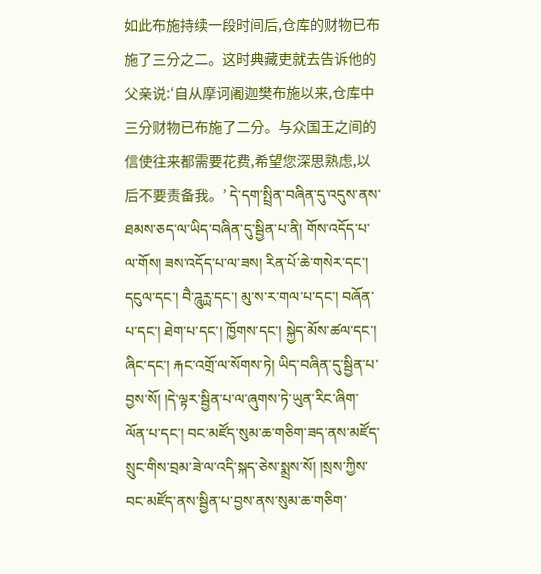如此布施持续一段时间后,仓库的财物已布施了三分之二。这时典藏吏就去告诉他的父亲说:‘自从摩诃阇迦樊布施以来,仓库中三分财物已布施了二分。与众国王之间的信使往来都需要花费,希望您深思熟虑,以后不要责备我。’ དེ་དག་སྤྲིན་བཞིན་དུ་འདུས་ནས་ཐམས་ཅད་ལ་ཡིད་བཞིན་དུ་སྦྱིན་པ་ནི། གོས་འདོད་པ་ལ་གོས། ཟས་འདོད་པ་ལ་ཟས། རིན་པོ་ཆེ་གསེར་དང་། དངུལ་དང་། བཻ་ཌཱུཪྻ་དང་། མུ་ས་ར་གལ་པ་དང་། བཞོན་པ་དང་། ཐེག་པ་དང་། ཁྱོགས་དང་། སྐྱེད་མོས་ཚལ་དང་། ཞིང་དང་། རྐང་འགྲོ་ལ་སོགས་ཏེ། ཡིད་བཞིན་དུ་སྦྱིན་པ་བྱས་སོ། །དེ་ལྟར་སྦྱིན་པ་ལ་ཞུགས་ཏེ་ཡུན་རིང་ཞིག་ལོན་པ་དང་། བང་མཛོད་སུམ་ཆ་གཅིག་ཟད་ནས་མཛོད་སྲུང་གིས་བྲམ་ཟེ་ལ་འདི་སྐད་ཅེས་སྨྲས་སོ། །སྲས་ཀྱིས་བང་མཛོད་ནས་སྦྱིན་པ་བྱས་ནས་སུམ་ཆ་གཅིག་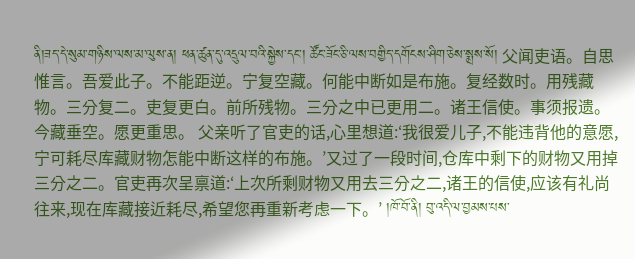ནི།ཟད་དེ་སུམ་གཉིས་ལས་མ་ལུས་ན། ཕན་ཚུན་དུ་འདྲུལ་བའི་སྐྱེས་དང་། ཚོང་ཟོང་ཅི་ལས་བགྱིད་དགོངས་ཤིག་ཅེས་སྨྲས་སོ། 父闻吏语。自思惟言。吾爱此子。不能距逆。宁复空藏。何能中断如是布施。复经数时。用残藏物。三分复二。吏复更白。前所残物。三分之中已更用二。诸王信使。事须报遗。今藏垂空。愿更重思。 父亲听了官吏的话,心里想道:‘我很爱儿子,不能违背他的意愿,宁可耗尽库藏财物怎能中断这样的布施。’又过了一段时间,仓库中剩下的财物又用掉三分之二。官吏再次呈禀道:‘上次所剩财物又用去三分之二,诸王的信使,应该有礼尚往来,现在库藏接近耗尽,希望您再重新考虑一下。’ །ཁོ་བོ་ནི། བུ་འདི་ལ་བྱམས་པས་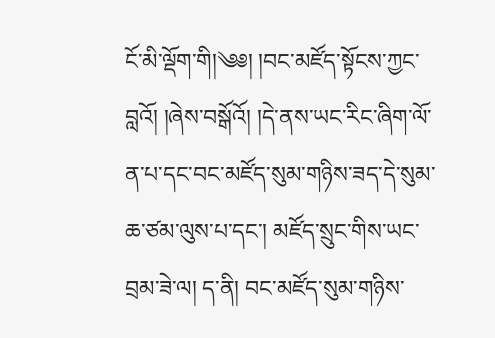ངོ་མི་ལྡོག་གི།༄༅། །བང་མཛོད་སྟོངས་ཀྱང་བླའོ། །ཞེས་བསྒོའོ། །དེ་ནས་ཡང་རིང་ཞིག་ལོ་ན་པ་དང་བང་མཛོད་སུམ་གཉིས་ཟད་དེ་སུམ་ཆ་ཙམ་ལུས་པ་དང་། མཛོད་སྲུང་གིས་ཡང་བྲམ་ཟེ་ལ། ད་ནི། བང་མཛོད་སུམ་གཉིས་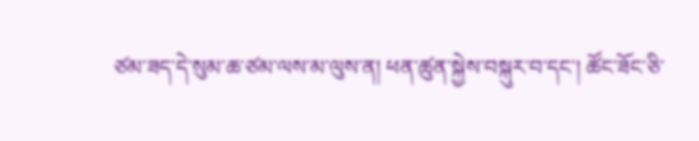ཙམ་ཟད་དེ་སུམ་ཆ་ཙམ་ལས་མ་ལུས་ན། ཕན་ཚུན་སྐྱེས་བསྐུར་བ་དང་། ཚོང་ཟོང་ཅི་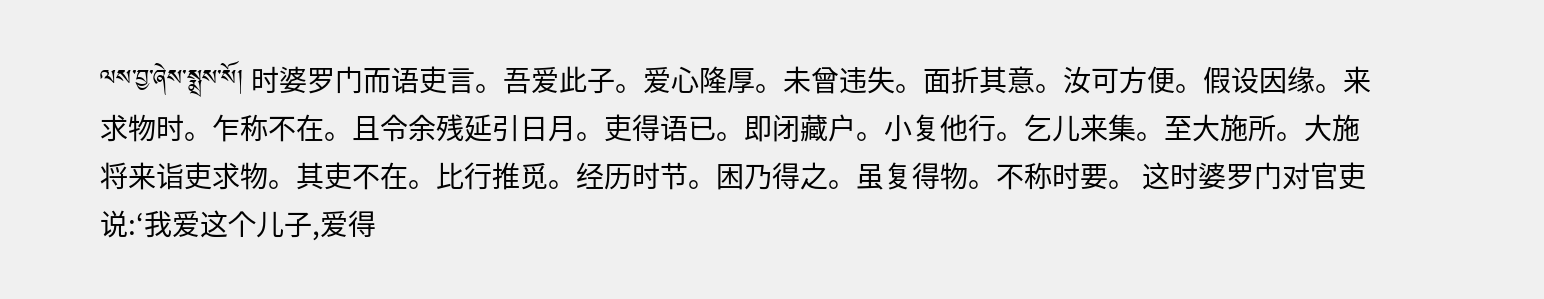ལས་བྱ་ཞེས་སྨྲས་སོ། 时婆罗门而语吏言。吾爱此子。爱心隆厚。未曾违失。面折其意。汝可方便。假设因缘。来求物时。乍称不在。且令余残延引日月。吏得语已。即闭藏户。小复他行。乞儿来集。至大施所。大施将来诣吏求物。其吏不在。比行推觅。经历时节。困乃得之。虽复得物。不称时要。 这时婆罗门对官吏说:‘我爱这个儿子,爱得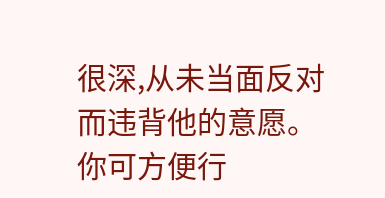很深,从未当面反对而违背他的意愿。你可方便行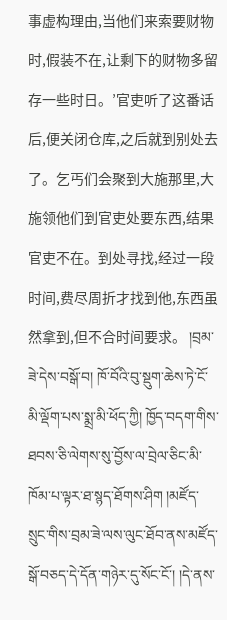事虚构理由,当他们来索要财物时,假装不在,让剩下的财物多留存一些时日。’官吏听了这番话后,便关闭仓库,之后就到别处去了。乞丐们会聚到大施那里,大施领他们到官吏处要东西,结果官吏不在。到处寻找,经过一段时间,费尽周折才找到他,东西虽然拿到,但不合时间要求。 །བྲམ་ཟེ་དེས་བསྒོ་བ། ཁོ་བོའི་བུ་སྡུག་ཆེས་ཏེ་ངོ་མི་ལྡོག་པས་སྨྲ་མི་ཕོད་ཀྱི། ཁྱོད་བདག་གིས་ཐབས་ཅི་ལེགས་སུ་བྱོས་ལ་བྲེལ་ཅིང་མི་ཁོམ་པ་ལྟར་ཐ་སྙད་ཐོགས་ཤིག །མཛོད་སྲུང་གིས་བྲམ་ཟེ་ལས་ལུང་ཐོབ་ནས་མཛོད་སྒོ་བཅད་དེ་དོན་གཉེར་དུ་སོང་ངོ་། །དེ་ནས་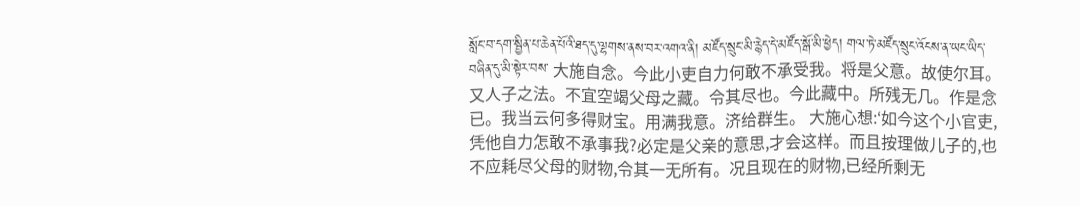སློང་བ་དག་སྦྱིན་པ་ཆེན་པོའི་ཐད་དུ་ལྷགས་ནས་བར་འགའ་ནི། མཛོད་སྲུང་མི་རྙེད་དེ་མཛོད་སྒོ་མི་ཕྱེད། གལ་ཏེ་མཛོད་སྲུང་འོངས་ན་ཡང་ཡིད་བཞིན་དུ་མི་སྟེར་བས་ 大施自念。今此小吏自力何敢不承受我。将是父意。故使尔耳。又人子之法。不宜空竭父母之藏。令其尽也。今此藏中。所残无几。作是念已。我当云何多得财宝。用满我意。济给群生。 大施心想:‘如今这个小官吏,凭他自力怎敢不承事我?必定是父亲的意思,才会这样。而且按理做儿子的,也不应耗尽父母的财物,令其一无所有。况且现在的财物,已经所剩无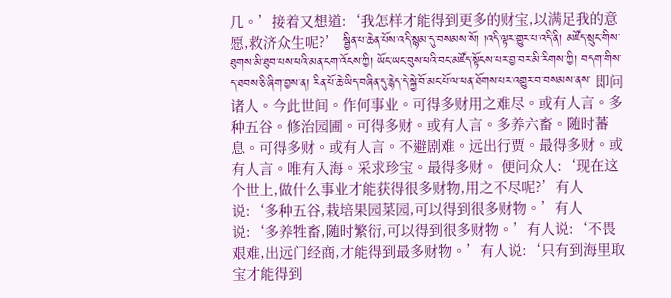几。’接着又想道:‘我怎样才能得到更多的财宝,以满足我的意愿,救济众生呢?’ སྦྱིན་པ་ཆེན་པོས་འདི་སྙམ་དུ་བསམས་སོ། །འདི་ལྟར་གྱུར་པ་འདི་ནི། མཛོད་སྲུང་གིས་ཐུགས་མི་ཐུབ་པས་ཕའི་མན་ངག་འོངས་ཀྱི། ཡོང་ཡང་བུས་ཕའི་བང་མཛོད་སྟོངས་པར་བྱ་བར་མི་རིགས་ཀྱི། བདག་གིས་ད་ཐབས་ཅི་ཞིག་བྱས་ན། རིན་པོ་ཆེ་ཡིད་བཞིན་དུ་རྙེད་དེ་སྐྱེ་བོ་མང་པོ་ལ་ཕན་ཐོགས་པར་འགྱུར་བ་བསམས་ནས་ 即问诸人。今此世间。作何事业。可得多财用之难尽。或有人言。多种五谷。修治园圃。可得多财。或有人言。多养六畜。随时蕃息。可得多财。或有人言。不避剧难。远出行贾。最得多财。或有人言。唯有入海。采求珍宝。最得多财。 便问众人:‘现在这个世上,做什么事业才能获得很多财物,用之不尽呢?’有人说:‘多种五谷,栽培果园菜园,可以得到很多财物。’有人说:‘多养牲畜,随时繁衍,可以得到很多财物。’有人说:‘不畏艰难,出远门经商,才能得到最多财物。’有人说:‘只有到海里取宝才能得到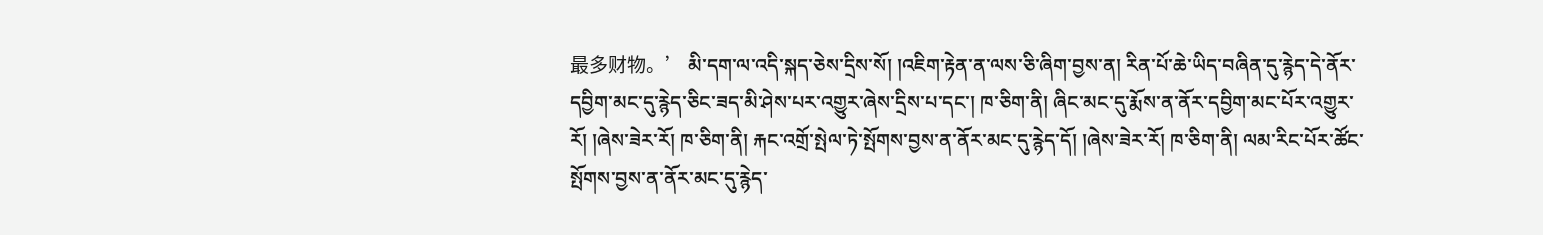最多财物。’ མི་དག་ལ་འདི་སྐད་ཅེས་དྲིས་སོ། །འཇིག་རྟེན་ན་ལས་ཅི་ཞིག་བྱས་ན། རིན་པོ་ཆེ་ཡིད་བཞིན་དུ་རྙེད་དེ་ནོར་དབྱིག་མང་དུ་རྙེད་ཅིང་ཟད་མི་ཤེས་པར་འགྱུར་ཞེས་དྲིས་པ་དང་། ཁ་ཅིག་ནི། ཞིང་མང་དུ་རྨོས་ན་ནོར་དབྱིག་མང་པོར་འགྱུར་རོ། །ཞེས་ཟེར་རོ། ཁ་ཅིག་ནི། རྐང་འགྲོ་སྤེལ་ཏེ་སྤོགས་བྱས་ན་ནོར་མང་དུ་རྙེད་དོ། །ཞེས་ཟེར་རོ། ཁ་ཅིག་ནི། ལམ་རིང་པོར་ཚོང་སྤོགས་བྱས་ན་ནོར་མང་དུ་རྙེད་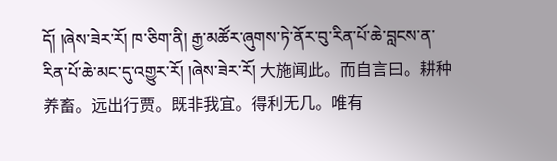དོ། །ཞེས་ཟེར་རོ། ཁ་ཅིག་ནི། རྒྱ་མཚོར་ཞུགས་ཏེ་ནོར་བུ་རིན་པོ་ཆེ་བླངས་ན་རིན་པོ་ཆེ་མང་དུ་འགྱུར་རོ། །ཞེས་ཟེར་རོ། 大施闻此。而自言曰。耕种养畜。远出行贾。既非我宜。得利无几。唯有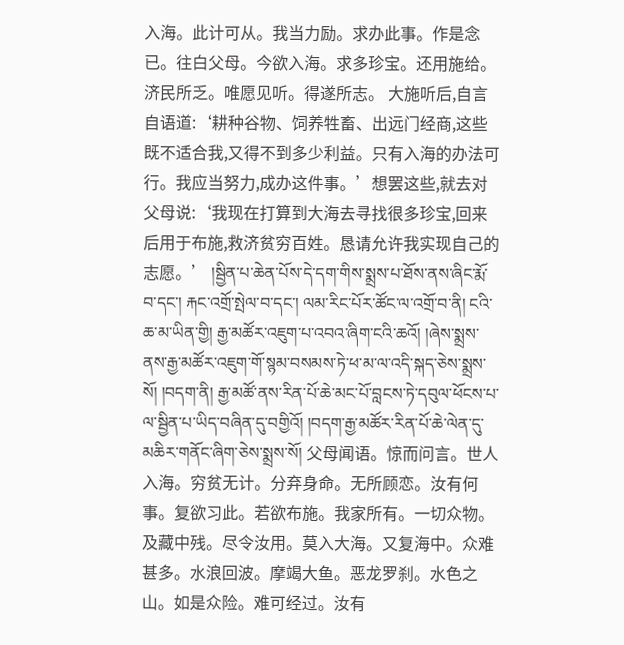入海。此计可从。我当力励。求办此事。作是念已。往白父母。今欲入海。求多珍宝。还用施给。济民所乏。唯愿见听。得遂所志。 大施听后,自言自语道:‘耕种谷物、饲养牲畜、出远门经商,这些既不适合我,又得不到多少利益。只有入海的办法可行。我应当努力,成办这件事。’想罢这些,就去对父母说:‘我现在打算到大海去寻找很多珍宝,回来后用于布施,救济贫穷百姓。恳请允许我实现自己的志愿。’ །སྦྱིན་པ་ཆེན་པོས་དེ་དག་གིས་སྨྲས་པ་ཐོས་ནས་ཞིང་རྨོ་བ་དང་། རྐང་འགྲོ་སྤེལ་བ་དང་། ལམ་རིང་པོར་ཚོང་ལ་འགྲོ་བ་ནི། ངའི་ཆ་མ་ཡིན་གྱི། རྒྱ་མཚོར་འཇུག་པ་འབའ་ཞིག་ངའི་ཆའོ། །ཞེས་སྨྲས་ནས་རྒྱ་མཚོར་འཇུག་གོ་སྙམ་བསམས་ཏེ་ཕ་མ་ལ་འདི་སྐད་ཅེས་སྨྲས་སོ། །བདག་ནི། རྒྱ་མཚོ་ནས་རིན་པོ་ཆེ་མང་པོ་བླངས་ཏེ་དབུལ་ཕོངས་པ་ལ་སྦྱིན་པ་ཡིད་བཞིན་དུ་བགྱིའོ། །བདག་རྒྱ་མཚོར་རིན་པོ་ཆེ་ལེན་དུ་མཆིར་གནོང་ཞིག་ཅེས་སྨྲས་སོ། 父母闻语。惊而问言。世人入海。穷贫无计。分弃身命。无所顾恋。汝有何事。复欲习此。若欲布施。我家所有。一切众物。及藏中残。尽令汝用。莫入大海。又复海中。众难甚多。水浪回波。摩竭大鱼。恶龙罗刹。水色之山。如是众险。难可经过。汝有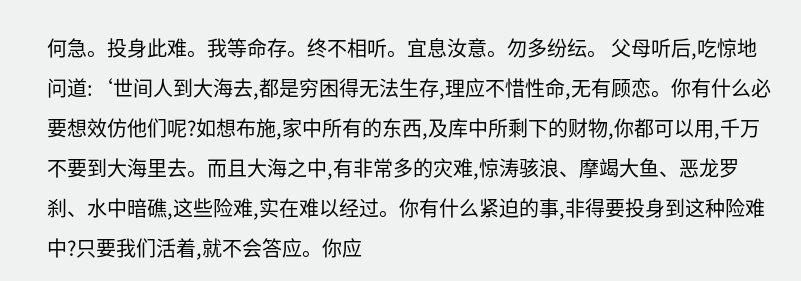何急。投身此难。我等命存。终不相听。宜息汝意。勿多纷纭。 父母听后,吃惊地问道:‘世间人到大海去,都是穷困得无法生存,理应不惜性命,无有顾恋。你有什么必要想效仿他们呢?如想布施,家中所有的东西,及库中所剩下的财物,你都可以用,千万不要到大海里去。而且大海之中,有非常多的灾难,惊涛骇浪、摩竭大鱼、恶龙罗刹、水中暗礁,这些险难,实在难以经过。你有什么紧迫的事,非得要投身到这种险难中?只要我们活着,就不会答应。你应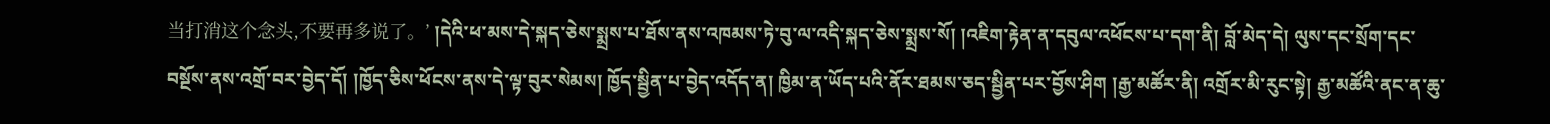当打消这个念头,不要再多说了。’ །དེའི་ཕ་མས་དེ་སྐད་ཅེས་སྨྲས་པ་ཐོས་ནས་འཁམས་ཏེ་བུ་ལ་འདི་སྐད་ཅེས་སྨྲས་སོ། །འཇིག་རྟེན་ན་དབུལ་འཕོངས་པ་དག་ནི། བློ་མེད་དེ། ལུས་དང་སྲོག་དང་བསྔོས་ནས་འགྲོ་བར་བྱེད་དོ། །ཁྱོད་ཅིས་ཕོངས་ནས་དེ་ལྟ་བུར་སེམས། ཁྱོད་སྦྱིན་པ་བྱེད་འདོད་ན། ཁྱིམ་ན་ཡོད་པའི་ནོར་ཐམས་ཅད་སྦྱིན་པར་བྱོས་ཤིག །རྒྱ་མཚོར་ནི། འགྲོར་མི་རུང་སྟེ། རྒྱ་མཚོའི་ནང་ན་ཆུ་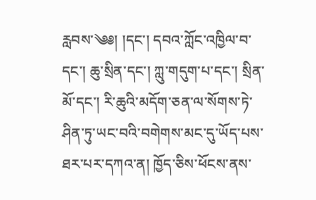རླབས་༄༅། །དང་། དབའ་ཀློང་འཁྱིལ་བ་དང་། ཆུ་སྲིན་དང་། ཀླུ་གདུག་པ་དང་། སྲིན་མོ་དང་། རི་ཆུའི་མདོག་ཅན་ལ་སོགས་ཏེ་ཤིན་ཏུ་ཡང་བའི་བགེགས་མང་དུ་ཡོད་པས་ཐར་པར་དཀའ་ན། ཁྱོད་ཅིས་ཕོངས་ནས་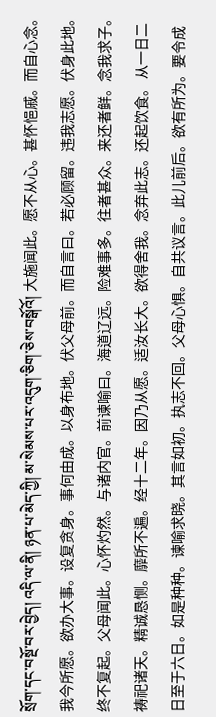སྲོག་དང་བསྔོ་བར་བྱེད། འདི་ལ་ནི། ཉན་པ་མེད་ཀྱི། མ་སེམས་པར་འདུག་ཅིག་ཅེས་བསྒོའོ། 大施闻此。愿不从心。甚怀悒戚。而自心念。我今所愿。欲办大事。设复贪身。事何由成。以身布地。伏父母前。而自言曰。若必顾留。违我志愿。伏身此地。终不复起。父母闻此。心怀灼然。与诸内官。前谏喻曰。海道辽远。险难事多。往者甚众。来还者鲜。念我求子。祷祀诸天。精诚恳恻。靡所不遍。经十二年。因乃从愿。适汝长大。欲得舍我。念弃此志。还起饮食。 从一日二日至于六日。如是种种。谏喻求晓。其言如初。执志不回。父母心惧。自共议言。此儿前后。欲有所为。要令成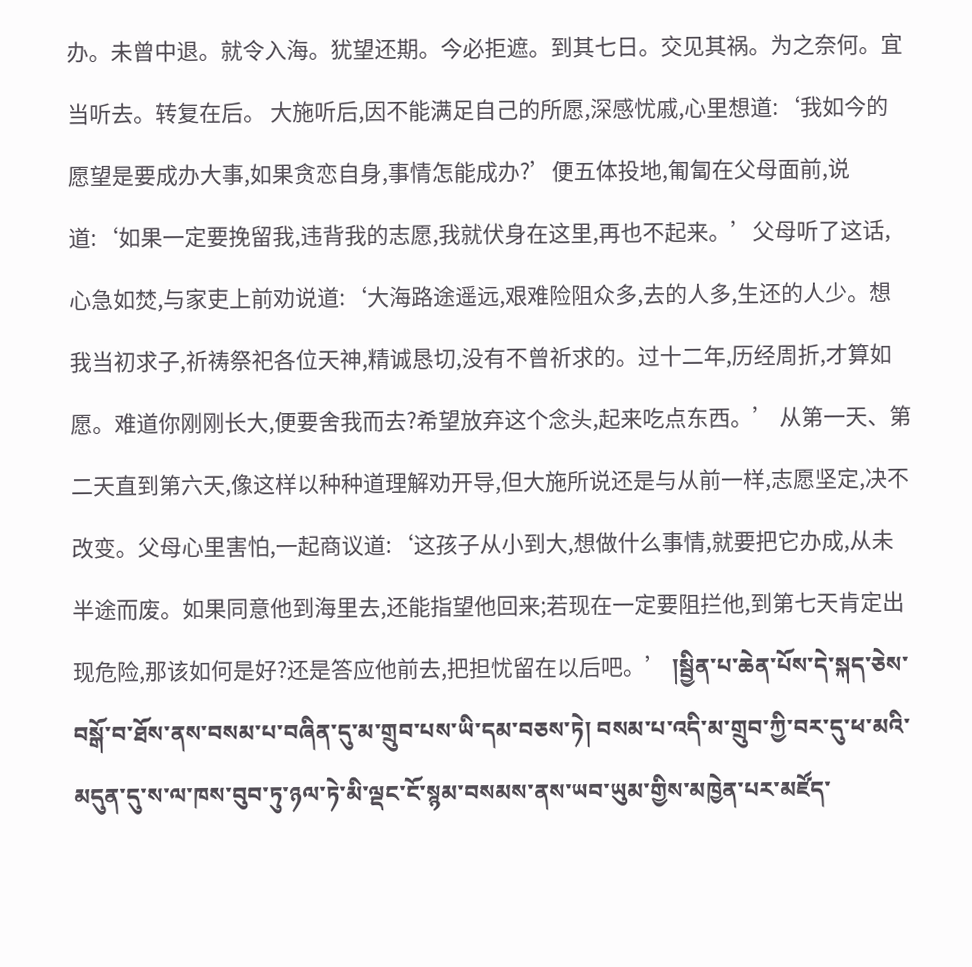办。未曾中退。就令入海。犹望还期。今必拒遮。到其七日。交见其祸。为之奈何。宜当听去。转复在后。 大施听后,因不能满足自己的所愿,深感忧戚,心里想道:‘我如今的愿望是要成办大事,如果贪恋自身,事情怎能成办?’便五体投地,匍匐在父母面前,说道:‘如果一定要挽留我,违背我的志愿,我就伏身在这里,再也不起来。’父母听了这话,心急如焚,与家吏上前劝说道:‘大海路途遥远,艰难险阻众多,去的人多,生还的人少。想我当初求子,祈祷祭祀各位天神,精诚恳切,没有不曾祈求的。过十二年,历经周折,才算如愿。难道你刚刚长大,便要舍我而去?希望放弃这个念头,起来吃点东西。’ 从第一天、第二天直到第六天,像这样以种种道理解劝开导,但大施所说还是与从前一样,志愿坚定,决不改变。父母心里害怕,一起商议道:‘这孩子从小到大,想做什么事情,就要把它办成,从未半途而废。如果同意他到海里去,还能指望他回来;若现在一定要阻拦他,到第七天肯定出现危险,那该如何是好?还是答应他前去,把担忧留在以后吧。’ །སྦྱིན་པ་ཆེན་པོས་དེ་སྐད་ཅེས་བསྒོ་བ་ཐོས་ནས་བསམ་པ་བཞིན་དུ་མ་གྲུབ་པས་ཡི་དམ་བཅས་ཏེ། བསམ་པ་འདི་མ་གྲུབ་ཀྱི་བར་དུ་ཕ་མའི་མདུན་དུ་ས་ལ་ཁས་བུབ་ཏུ་ཉལ་ཏེ་མི་ལྡང་ངོ་སྙམ་བསམས་ནས་ཡབ་ཡུམ་གྱིས་མཁྱེན་པར་མཛོད་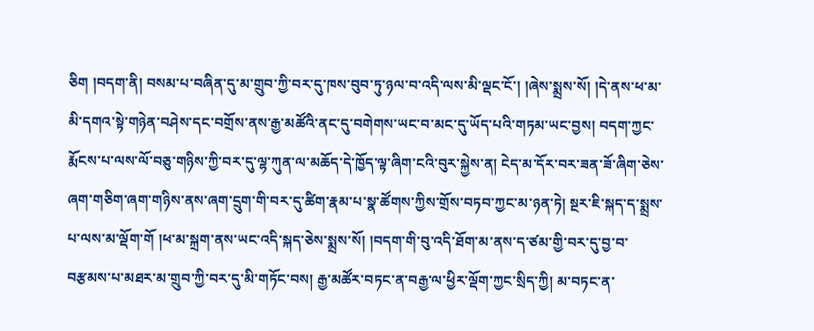ཅིག །བདག་ནི། བསམ་པ་བཞིན་དུ་མ་གྲུབ་ཀྱི་བར་དུ་ཁས་བུབ་ཏུ་ཉལ་བ་འདི་ལས་མི་ལྡང་ངོ་། །ཞེས་སྨྲས་སོ། །དེ་ནས་ཕ་མ་མི་དགའ་སྟེ་གཉེན་བཤེས་དང་བགྲོས་ནས་རྒྱ་མཚོའི་ནང་དུ་བགེགས་ཡང་བ་མང་དུ་ཡོད་པའི་གཏམ་ཡང་བྱས། བདག་ཀྱང་རྨོངས་པ་ལས་ལོ་བཅུ་གཉིས་ཀྱི་བར་དུ་ལྷ་ཀུན་ལ་མཆོད་དེ་ཁྱོད་ལྟ་ཞིག་ངའི་བུར་སྐྱེས་ན། ངེད་མ་དོར་བར་ཟན་ཟོ་ཞིག་ཅེས་ཞག་གཅིག་ཞག་གཉིས་ནས་ཞག་དྲུག་གི་བར་དུ་ཚིག་རྣམ་པ་སྣ་ཚོགས་ཀྱིས་གྲོས་བཏབ་ཀྱང་མ་ཉན་ཏེ། སྔར་ཇི་སྐད་ད་སྨྲས་པ་ལས་མ་ལྡོག་གོ །ཕ་མ་སྐྲག་ནས་ཡང་འདི་སྐད་ཅེས་སྨྲས་སོ། །བདག་གི་བུ་འདི་ཐོག་མ་ནས་ད་ཙམ་གྱི་བར་དུ་བྱ་བ་བརྩམས་པ་མཐར་མ་གྲུབ་ཀྱི་བར་དུ་མི་གཏོང་བས། རྒྱ་མཚོར་བཏང་ན་བརྒྱ་ལ་ཕྱིར་ལྡོག་ཀྱང་སྲིད་ཀྱི། མ་བཏང་ན་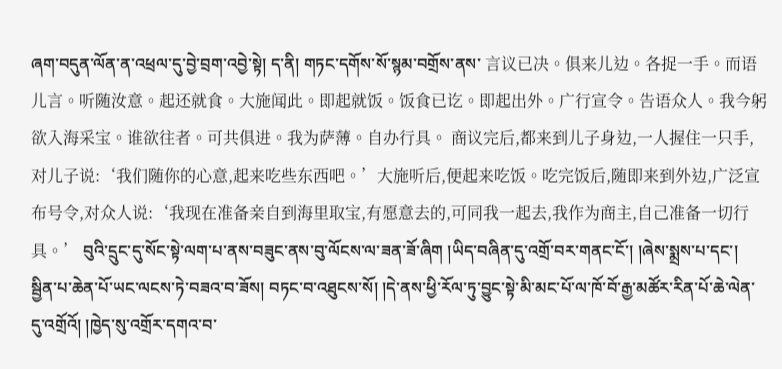ཞག་བདུན་ལོན་ན་འཕྲལ་དུ་བྱེ་བྲག་འབྱེ་སྟེ། ད་ནི། གཏང་དགོས་སོ་སྙམ་བགྲོས་ནས་ 言议已决。俱来儿边。各捉一手。而语儿言。听随汝意。起还就食。大施闻此。即起就饭。饭食已讫。即起出外。广行宣令。告语众人。我今躬欲入海采宝。谁欲往者。可共俱进。我为萨薄。自办行具。 商议完后,都来到儿子身边,一人握住一只手,对儿子说:‘我们随你的心意,起来吃些东西吧。’大施听后,便起来吃饭。吃完饭后,随即来到外边,广泛宣布号令,对众人说:‘我现在准备亲自到海里取宝,有愿意去的,可同我一起去,我作为商主,自己准备一切行具。’ བུའི་དྲུང་དུ་སོང་སྟེ་ལག་པ་ནས་བཟུང་ནས་བུ་ལོངས་ལ་ཟན་ཟོ་ཞིག །ཡིད་བཞིན་དུ་འགྲོ་བར་གནང་ངོ་། །ཞེས་སྨྲས་པ་དང་། སྦྱིན་པ་ཆེན་པོ་ཡང་ལངས་ཏེ་བཟའ་བ་ཟོས། བཏང་བ་འཐུངས་སོ། །དེ་ནས་ཕྱི་རོལ་ཏུ་བྱུང་སྟེ་མི་མང་པོ་ལ་ཁོ་བོ་རྒྱ་མཚོར་རིན་པོ་ཆེ་ལེན་དུ་འགྲོའོ། །ཁྱེད་སུ་འགྲོར་དགའ་བ་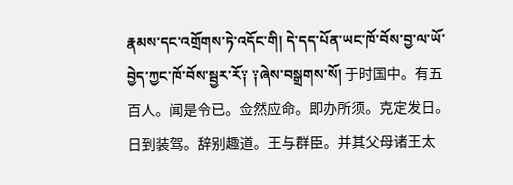རྣམས་དང་འགྲོགས་ཏེ་འདོང་གི། དེ་དད་པོན་ཡང་ཁོ་བོས་བྱ་ལ་ཡོ་བྱེད་ཀྱང་ཁོ་བོས་སྦྱར་རོ༑ ༑ཞེས་བསྒྲགས་སོ། 于时国中。有五百人。闻是令已。佥然应命。即办所须。克定发日。日到装驾。辞别趣道。王与群臣。并其父母诸王太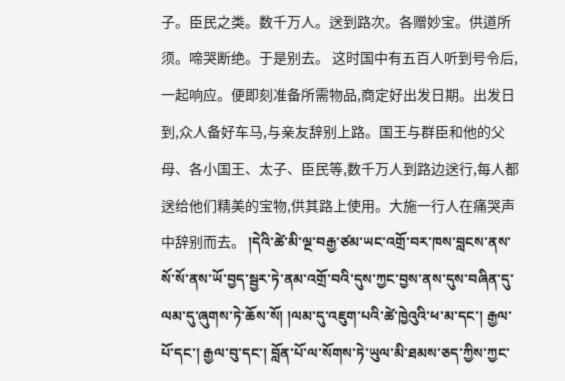子。臣民之类。数千万人。送到路次。各赠妙宝。供道所须。啼哭断绝。于是别去。 这时国中有五百人听到号令后,一起响应。便即刻准备所需物品,商定好出发日期。出发日到,众人备好车马,与亲友辞别上路。国王与群臣和他的父母、各小国王、太子、臣民等,数千万人到路边送行,每人都送给他们精美的宝物,供其路上使用。大施一行人在痛哭声中辞别而去。 །དེའི་ཚེ་མི་ལྔ་བརྒྱ་ཙམ་ཡང་འགྲོ་བར་ཁས་བླངས་ནས་སོ་སོ་ནས་ཡོ་བྱད་སྦྱར་ཏེ་ནམ་འགྲོ་བའི་དུས་ཀྱང་བྱས་ནས་དུས་བཞིན་དུ་ལམ་དུ་ཞུགས་ཏེ་ཆོས་སོ། །ལམ་དུ་འཇུག་པའི་ཚེ་ཁྱེའུའི་ཕ་མ་དང་། རྒྱལ་པོ་དང་། རྒྱལ་བུ་དང་། བློན་པོ་ལ་སོགས་ཏེ་ཡུལ་མི་ཐམས་ཅད་ཀྱིས་ཀྱང་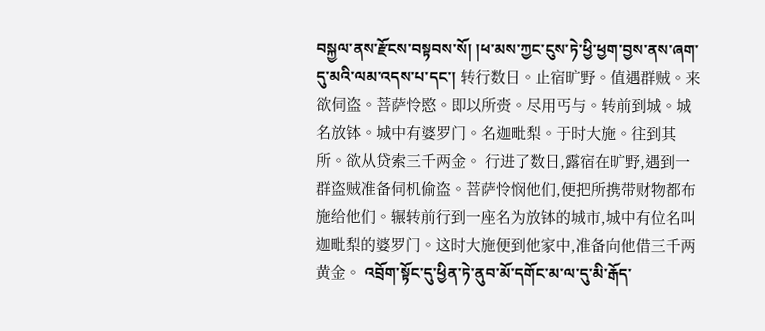བསྐྱལ་ནས་རྫོངས་བསྟབས་སོ། །ཕ་མས་ཀྱང་ངུས་ཏེ་ཕྱི་ཕྱག་བྱས་ནས་ཞག་དུ་མའི་ལམ་འདས་པ་དང་། 转行数日。止宿旷野。值遇群贼。来欲伺盗。菩萨怜愍。即以所赍。尽用丐与。转前到城。城名放钵。城中有婆罗门。名迦毗梨。于时大施。往到其所。欲从贷索三千两金。 行进了数日,露宿在旷野,遇到一群盗贼准备伺机偷盗。菩萨怜悯他们,便把所携带财物都布施给他们。辗转前行到一座名为放钵的城市,城中有位名叫迦毗梨的婆罗门。这时大施便到他家中,准备向他借三千两黄金。 འབྲོག་སྟོང་དུ་ཕྱིན་ཏེ་ནུབ་མོ་དགོང་མ་ལ་དུ་མི་རྒོད་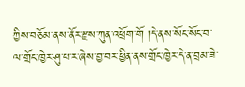ཀྱིས་བཅོམ་ནས་ནོར་རྫས་ཀུན་འཕྲོག་གོ །དེ་ནས་སོང་སོང་བ་ལ་གྲོང་ཁྱེར་ཤུ་པ་ར་ཞེས་བྱ་བར་ཕྱིན་ནས་གྲོང་ཁྱེར་དེ་ན་བྲམ་ཟེ་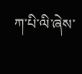ཀ་པི་ལི་ཞེས་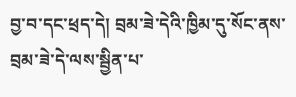བྱ་བ་དང་ཕྲད་དེ། བྲམ་ཟེ་དེའི་ཁྱིམ་དུ་སོང་ནས་བྲམ་ཟེ་དེ་ལས་སྦྱིན་པ་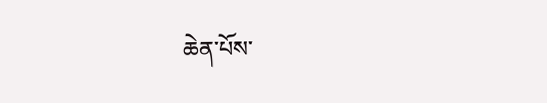ཆེན་པོས་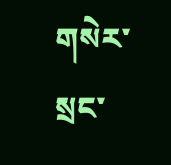གསེར་སྲང་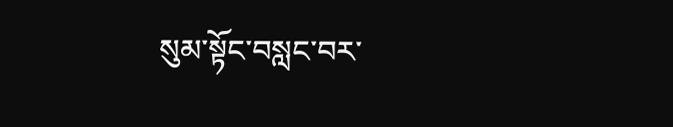སུམ་སྟོང་བསླང་བར་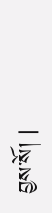བྱས་སོ། |